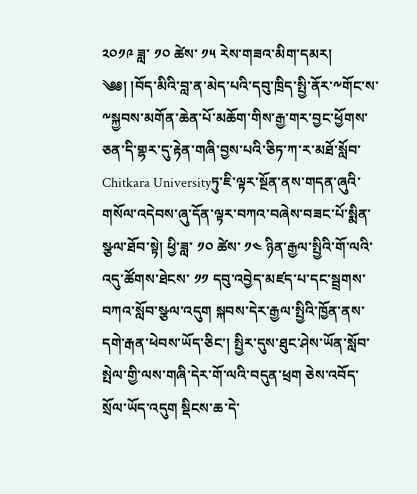༢༠༡༩ ཟླ་ ༡༠ ཚེས་ ༡༥ རེས་གཟའ་མིག་དམར།
༄༅། །བོད་མིའི་བླ་ན་མེད་པའི་དབུ་ཁྲིད་སྤྱི་ནོར་༸གོང་ས་༸སྐྱབས་མགོན་ཆེན་པོ་མཆོག་གིས་རྒྱ་གར་བྱང་ཕྱོགས་ཅན་དི་གྷར་དུ་རྟེན་གཞི་བྱས་པའི་ཅིཏ་ཀ་ར་མཐོ་སློབ་Chitkara Universityཏུ་ཇི་ལྟར་སྔོན་ནས་གདན་ཞུའི་གསོལ་འདེབས་ཞུ་དོན་ལྟར་བཀའ་བཞེས་བཟང་པོ་སྨིན་སྩལ་ཐོབ་སྟེ། ཕྱི་ཟླ་ ༡༠ ཚེས་ ༡༤ ཉིན་རྒྱལ་སྤྱིའི་གོ་ལའི་འདུ་ཚོགས་ཐེངས་ ༡༡ དབུ་འབྱེད་མཛད་པ་དང་སྦྲགས་བཀའ་སློབ་སྩལ་འདུག སྐབས་དེར་རྒྱལ་སྤྱིའི་ཁྱོན་ནས་དགེ་རྒན་ཕེབས་ཡོད་ཅིང་། སྤྱིར་དུས་ཐུང་ཤེས་ཡོན་སློབ་སྤེལ་གྱི་ལས་གཞི་དེར་གོ་ལའི་བདུན་ཕྲག ཅེས་འབོད་སྲོལ་ཡོད་འདུག སྡིངས་ཆ་དེ་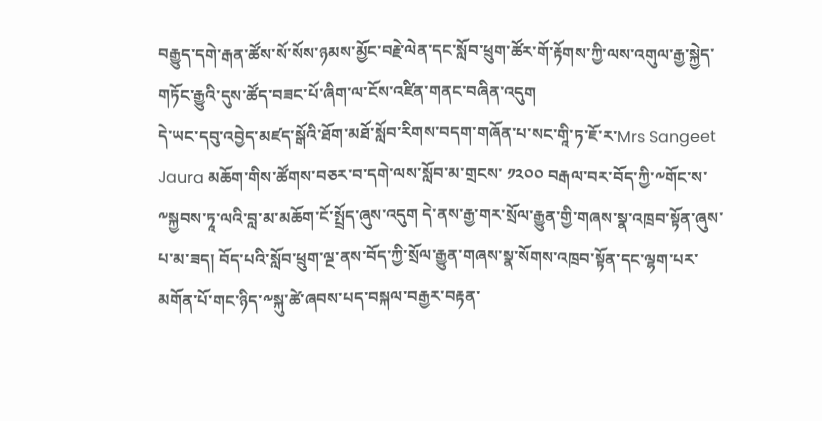བརྒྱུད་དགེ་རྒན་ཚོས་སོ་སོས་ཉམས་མྱོང་བརྗེ་ལེན་དང་སློབ་ཕྲུག་ཚོར་གོ་རྟོགས་ཀྱི་ལས་འགུལ་རྒྱ་སྐྱེད་གཏོང་རྒྱུའི་དུས་ཚོད་བཟང་པོ་ཞིག་ལ་ངོས་འཛིན་གནང་བཞིན་འདུག
དེ་ཡང་དབུ་འབྱེད་མཛད་སྒོའི་ཐོག་མཐོ་སློབ་རིགས་བདག་གཞོན་པ་སང་གཱི་ཏ་ཇོ་ར་Mrs Sangeet Jaura མཆོག་གིས་ཚོགས་བཅར་བ་དགེ་ལས་སློབ་མ་གྲངས་ ༡༢༠༠ བརྒལ་བར་བོད་ཀྱི་༸གོང་ས་༸སྐྱབས་ཏཱ་ལའི་བླ་མ་མཆོག་ངོ་སྤྲོད་ཞུས་འདུག དེ་ནས་རྒྱ་གར་སྲོལ་རྒྱུན་གྱི་གཞས་སྣ་འཁྲབ་སྟོན་ཞུས་པ་མ་ཟད། བོད་པའི་སློབ་ཕྲུག་ལྔ་ནས་བོད་ཀྱི་སྲོལ་རྒྱུན་གཞས་སྣ་སོགས་འཁྲབ་སྟོན་དང་ལྷག་པར་མགོན་པོ་གང་ཉིད་༸སྐུ་ཚེ་ཞབས་པད་བསྐལ་བརྒྱར་བརྟན་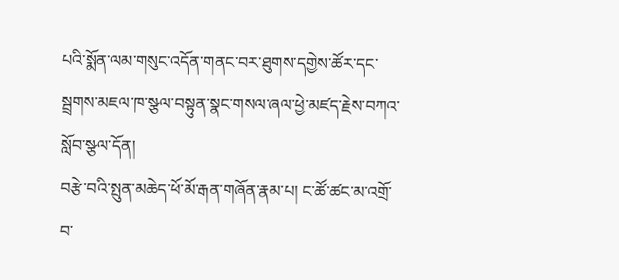པའི་སྨོན་ལམ་གསུང་འདོན་གནང་བར་ཐུགས་དགྱེས་ཚོར་དང་སྦྲགས་མཇལ་ཁ་སྩལ་བསྟུན་སྣང་གསལ་ཞལ་ཕྱེ་མཛད་རྗེས་བཀའ་སློབ་སྩལ་དོན།
བརྩེ་བའི་སྤུན་མཆེད་ཕོ་མོ་རྒན་གཞོན་རྣམ་པ། ང་ཚོ་ཚང་མ་འགྲོ་བ་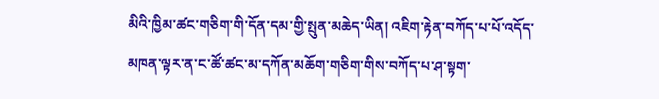མིའི་ཁྱིམ་ཚང་གཅིག་གི་དོན་དམ་གྱི་སྤུན་མཆེད་ཡིན། འཇིག་རྟེན་བཀོད་པ་པོ་འདོད་མཁན་ལྟར་ན་ང་ཚོ་ཚང་མ་དཀོན་མཆོག་གཅིག་གིས་བཀོད་པ་ཤ་སྟག་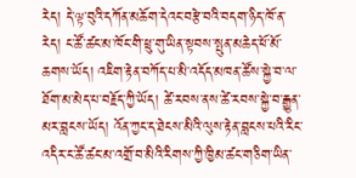རེད། དེ་ལྟ་བུའི་དཀོན་མཆོག་དེའང་བརྩེ་བའི་བདག་ཉིད་ཁོ་ན་རེད། ང་ཚོ་ཚང་མ་ཁོང་གི་ཕྲུ་གུ་ཡིན་སྟབས་སྤུན་མཆེད་ཕོ་མོ་ཆགས་ཡོད། འཇིག་རྟེན་བཀོད་པ་མི་འདོད་མཁན་ཚོས་སྐྱེ་བ་ལ་ཐོག་མ་མེད་པ་བརྗོད་ཀྱི་ཡོད། ཚེ་རབས་ནས་ཚེ་རབས་སྐྱེ་བ་རྒྱུན་མར་བླངས་ཡོད། འོན་ཀྱང་ད་ཐེངས་མིའི་ལུས་རྟེན་བླངས་པའི་རིང་འདིར་ང་ཚོ་ཚང་མ་འགྲོ་བ་མིའི་རིགས་ཀྱི་ཁྱིམ་ཚང་གཅིག་ཡིན་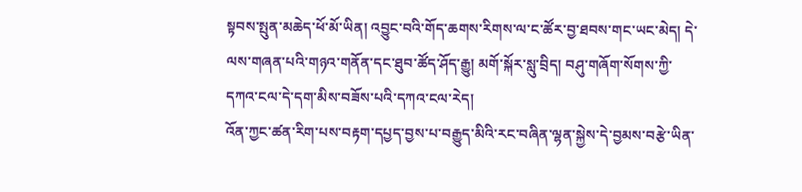སྟབས་སྤུན་མཆེད་ཕོ་མོ་ཡིན། འབྱུང་བའི་གོད་ཆགས་རིགས་ལ་ང་ཚོར་བྱ་ཐབས་གང་ཡང་མེད། དེ་ལས་གཞན་པའི་གཉའ་གནོན་དང་ཐུབ་ཚོད་ཤོད་རྒྱུ། མགོ་སྐོར་སླུ་བྲིད། བཤུ་གཞོག་སོགས་ཀྱི་དཀའ་ངལ་དེ་དག་མིས་བཟོས་པའི་དཀའ་ངལ་རེད།
འོན་ཀྱང་ཚན་རིག་པས་བརྟག་དཔྱད་བྱས་པ་བརྒྱུད་མིའི་རང་བཞིན་ལྷན་སྐྱེས་དེ་བྱམས་བརྩེ་ཡིན་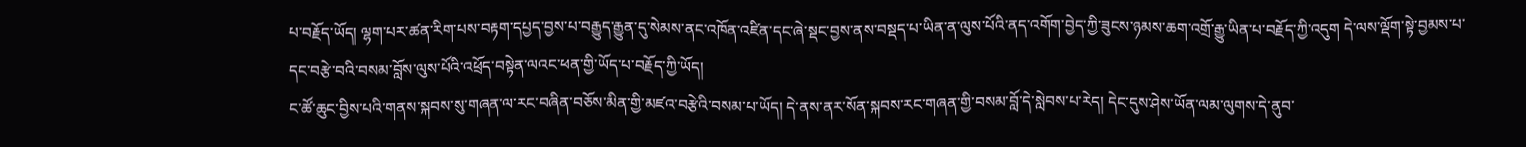པ་བརྗོད་ཡོད། ལྷག་པར་ཚན་རིག་པས་བརྟག་དཔྱད་བྱས་པ་བརྒྱུད་རྒྱུན་དུ་སེམས་ནང་འཁོན་འཛིན་དང་ཞེ་སྡང་བྱས་ནས་བསྡད་པ་ཡིན་ན་ལུས་པོའི་ནད་འགོག་བྱེད་ཀྱི་ཟུངས་ཉམས་ཆག་འགྲོ་རྒྱུ་ཡིན་པ་བརྗོད་ཀྱི་འདུག དེ་ལས་ལྡོག་སྟེ་བྱམས་པ་དང་བརྩེ་བའི་བསམ་བློས་ལུས་པོའི་འཕྲོད་བསྟེན་ལའང་ཕན་གྱི་ཡོད་པ་བརྗོད་ཀྱི་ཡོད།
ང་ཚོ་ཆུང་བྱིས་པའི་གནས་སྐབས་སུ་གཞན་ལ་རང་བཞིན་བཅོས་མིན་གྱི་མཛའ་བརྩེའི་བསམ་པ་ཡོད། དེ་ནས་ནར་སོན་སྐབས་རང་གཞན་གྱི་བསམ་བློ་དེ་སླེབས་པ་རེད། དེང་དུས་ཤེས་ཡོན་ལམ་ལུགས་དེ་ནུབ་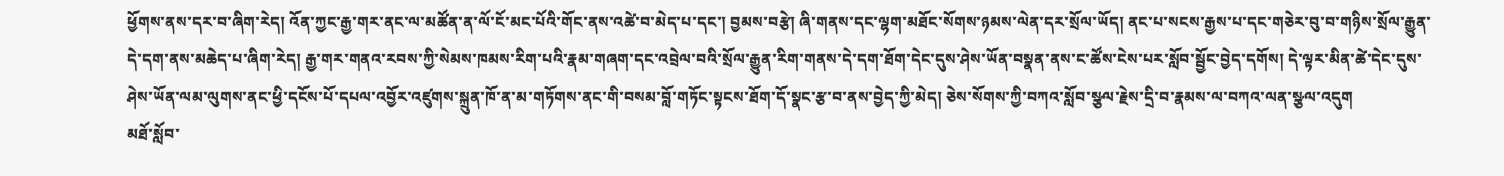ཕྱོགས་ནས་དར་བ་ཞིག་རེད། འོན་ཀྱང་རྒྱ་གར་ནང་ལ་མཚོན་ན་ལོ་ངོ་མང་པོའི་གོང་ནས་འཚེ་བ་མེད་པ་དང་། བྱམས་བརྩེ། ཞི་གནས་དང་ལྷག་མཐོང་སོགས་ཉམས་ལེན་དར་སྲོལ་ཡོད། ནང་པ་སངས་རྒྱས་པ་དང་གཅེར་བུ་བ་གཉིས་སྲོལ་རྒྱུན་དེ་དག་ནས་མཆེད་པ་ཞིག་རེད། རྒྱ་གར་གནའ་རབས་ཀྱི་སེམས་ཁམས་རིག་པའི་རྣམ་གཞག་དང་འབྲེལ་བའི་སྲོལ་རྒྱུན་རིག་གནས་དེ་དག་ཐོག་དེང་དུས་ཤེས་ཡོན་བསྣན་ནས་ང་ཚོས་ངེས་པར་སློབ་སྦྱོང་བྱེད་དགོས། དེ་ལྟར་མིན་ཚེ་དེང་དུས་ཤེས་ཡོན་ལམ་ལུགས་ནང་ཕྱི་དངོས་པོ་དཔལ་འབྱོར་འཛུགས་སྐྲུན་ཁོ་ན་མ་གཏོགས་ནང་གི་བསམ་བློ་གཏོང་སྟངས་ཐོག་དོ་སྣང་རྩ་བ་ནས་བྱེད་ཀྱི་མེད། ཅེས་སོགས་ཀྱི་བཀའ་སློབ་སྩལ་རྗེས་དྲི་བ་རྣམས་ལ་བཀའ་ལན་སྩལ་འདུག
མཐོ་སློབ་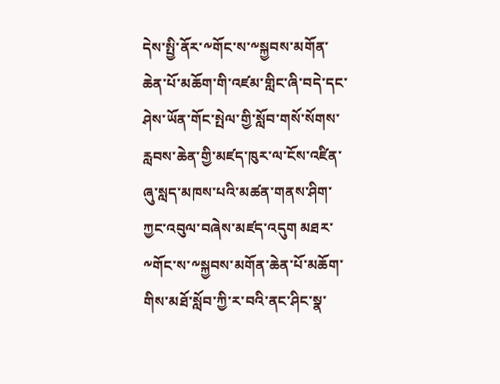དེས་སྤྱི་ནོར་༸གོང་ས་༸སྐྱབས་མགོན་ཆེན་པོ་མཆོག་གི་འཛམ་གླིང་ཞི་བདེ་དང་ཤེས་ཡོན་གོང་སྤེལ་གྱི་སློབ་གསོ་སོགས་རླབས་ཆེན་གྱི་མཛད་ཁུར་ལ་ངོས་འཛིན་ཞུ་སླད་མཁས་པའི་མཚན་གནས་ཤིག་ཀྱང་འབུལ་བཞེས་མཛད་འདུག མཐར་༸གོང་ས་༸སྐྱབས་མགོན་ཆེན་པོ་མཆོག་གིས་མཐོ་སློབ་ཀྱི་ར་བའི་ནང་ཤིང་སྣ་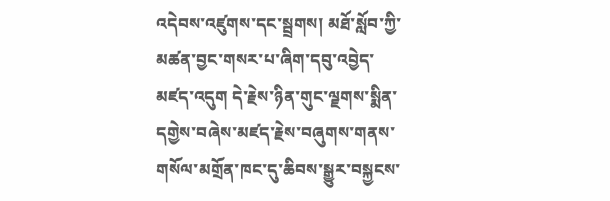འདེབས་འཛུགས་དང་སྦྲགས། མཐོ་སློབ་ཀྱི་མཚན་བྱང་གསར་པ་ཞིག་དབུ་འབྱེད་མཛད་འདུག དེ་རྗེས་ཉིན་གུང་ལྗགས་སྨིན་དགྱེས་བཞེས་མཛད་རྗེས་བཞུགས་གནས་གསོལ་མགྲོན་ཁང་དུ་ཆིབས་སྒྱུར་བསྐྱངས་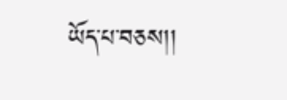ཡོད་པ་བཅས།།